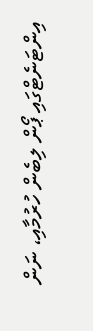އިންޓަނެޓްގައި ޕޯން ލިބެން ހުރުމާއި، ނަން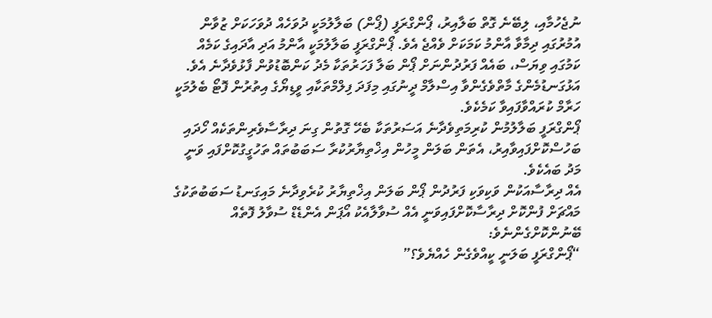ނުޖެހުމާއި، ލިބޭނެ ގޮތް ބަލާއިރު، ޕޯންގްރަފީ (ޕޯން) ބަލާލުމަކީ ދުވަހެއް ދުވަހަކަށް ޒުވާން އުމުރުގައި ދިމާވާ އާންމު ކަމަކަށް ވެއްޖެ އެވެ. ޕޯންގްރަފީ ބަލާލުމަކީ އާންމު އަދި އާދައިގެ ކަމެއް ކަމުގައި ވިޔަސް، ބައެއް ފަރުދުންނަށް ޕޯން ބަލާ ފަހަރުތަކާ މެދު ކަންބޮޑުވުން ފާޅުވެދާނެ އެވެ.
އަޅުގަނޑުމެންގެ މާތްވެގެންވާ އިސްލާމް ދީނުގައި މިފަދަ ފިލްމްތަކާއި ވީޑިޔޯގެ އިތުރުން ފޮޓޯ ބެލުމަކީ ހަރާމް ކުރައްވާފައިވާ ކަމެކެވެ.
ޕޯންގްރަފީ ބަލާލުމުން ކުރިމަތިވެދާނެ އަސަރުތަކާ ބެހޭ ގޮތުން ގިނަ ދިރާސާވެރިންތަކެއް ހޯދައި ބަހުސްކޮށްފައިވާއިރު، އެތަން ބަލަން މީހުން އިޚްތިޔާރުކުރާ ސަބަބުތައް ތަހުގީގުކޮށްފައި ވަނީ މަދު ބައެކެވެ.
އެއް ދިރާސާއަކުން ވަކިވަކި ފަރުދުން ޕޯން ބަލަން އިޚްތިޔާރު ކުރެވިދާނެ މައިގަނޑު ސަބަބުތަކުގެ މައްޗަށް ފުންކޮށް ދިރާސާކޮށްފައިވަނީ އެއް ސުވާލާއެކު އޯޕަން އެންޑެޑް ސުވާލު ފޮތެއް ބޭނުންކޮށްގެންނެވެ:
“ޕޯންގްރަފީ ބަލަނީ ކީއްވެގެން ހެއްޔެވެ؟”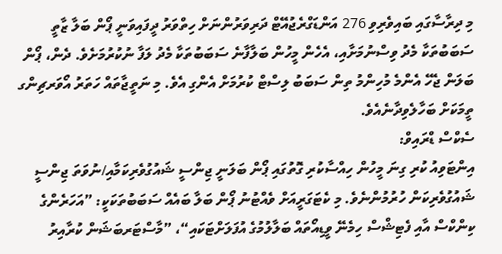މި ދިރާސާގައި ބައިވެރިވި 276 އަންޑަގްރެޖުއޭޓް ދަރިވަރުންނަށް ހިތްވަރު ދީފައިވަނީ ޕޯން ބަލާ ޒާތީ ސަބަބުތަކާ މެދު ވިސްނުމަށާއި، އެހެން މީހުން ބަލާފާނެ ސަބަބުތަކާ މެދު ލަފާ ނުކުރުމަށެވެ. ދެން، ޕޯން ބަލަން ޖެހޭ އެންމެ މުހިންމު ތިން ސަބަބު ލިސްޓް ކުރުމަށް އެންގި އެވެ. މި ނަތީޖާތައް ހަތަރު އޯވަރޗިންގ ތީމަކަށް ބަހާލެވިދާނެއެވެ.
ސެކްސް ޑްރައިވް:
އިންޓަވިއު ކުރި ގިނަ މީހުން ހިއްސާކުރި ގޮތުގައި ޕޯން ބަލަނީ ޖިންސީ ޝައުގުވެރިކަމާއި/ނުވަތަ ޖިންސީ ޝައުގުވެރިކަން ހުރުމުންނެވެ. މި ކެޓަގަރީއަށް ވެއްޓުނު ޕޯން ބަލާ ބައެއް ސަބަބުތަކަކީ: ”އަހަރެންގެ ކިންކްސް އާއި ފެޓިޝްސް ހިމެނޭ ވީޑިއޯތައް ބަލާލުމުގެ އުފަލަށްޓަކައި“، ”މާސްޓަރބަޝަން ކުރާއިރު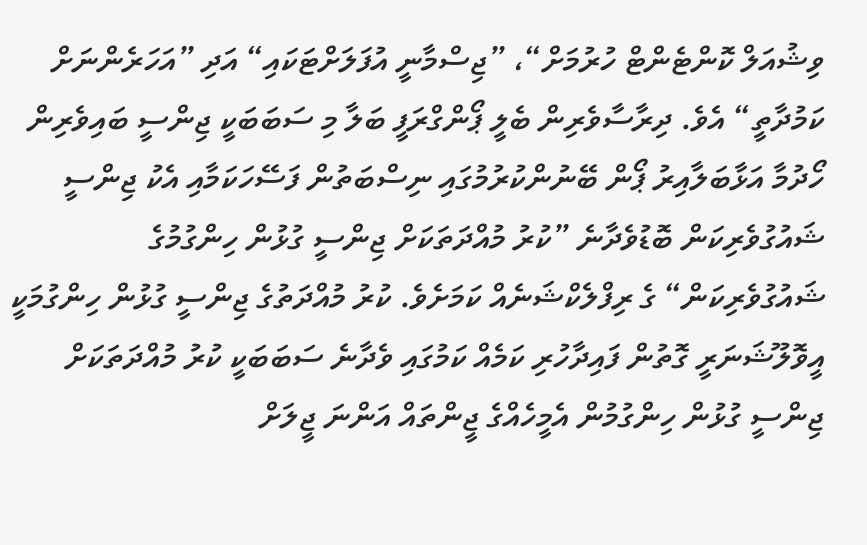ވިޝުއަލް ކޮންޓެންޓް ހުރުމަށް“، ”ޖިސްމާނީ އުފަލަށްޓަކައި“ އަދި ”އަހަރެންނަށް ކަމުދާތީ“ އެވެ. ދިރާސާވެރިން ބެލީ ޕޯންގްރަފީ ބަލާ މި ސަބަބަކީ ޖިންސީ ބައިވެރިން ހޯދުމާ އަޅާބަލާއިރު ޕޯން ބޭނުންކުރުމުގައި ނިސްބަތުން ފަސޭހަކަމާއި އެކު ޖިންސީ ޝައުގުވެރިކަން ބޮޑުވެދާނެ ”ކުރު މުއްދަތަކަށް ޖިންސީ ގުޅުން ހިންގުމުގެ ޝައުގުވެރިކަން“ ގެ ރިފްލެކްޝަނެއް ކަމަށެވެ. ކުރު މުއްދަތުގެ ޖިންސީ ގުޅުން ހިންގުމަކީ އީވޮލޫޝަނަރީ ގޮތުން ފައިދާހުރި ކަމެއް ކަމުގައި ވެދާނެ ސަބަބަކީ ކުރު މުއްދަތަކަށް ޖިންސީ ގުޅުން ހިންގުމުން އެމީހެއްގެ ޖީންތައް އަންނަ ޖީލަށް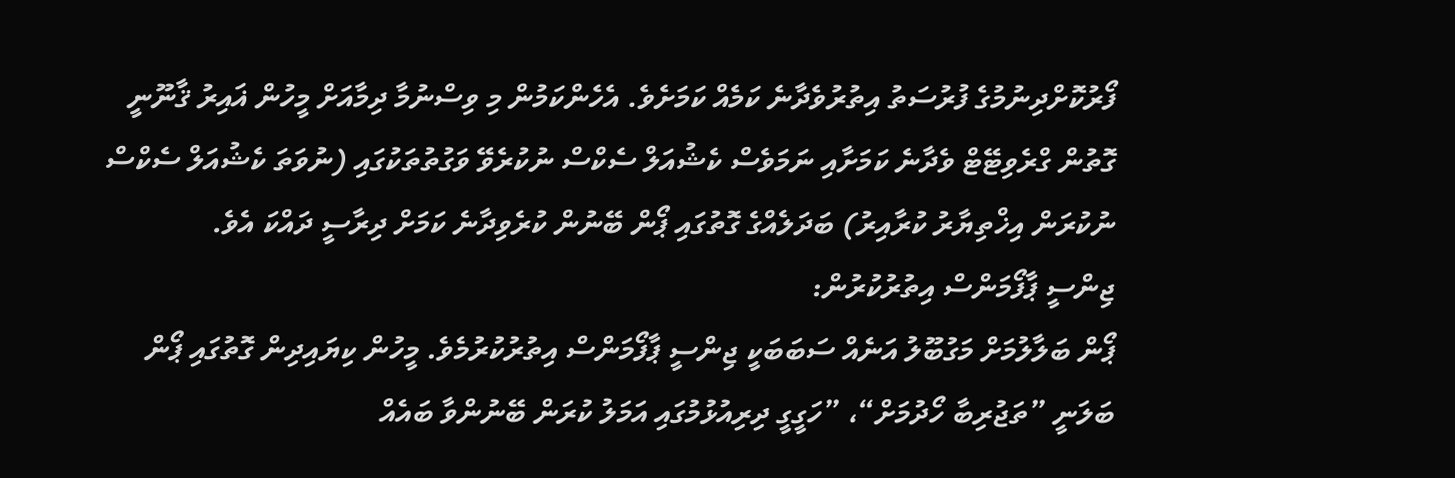ފޯރުކޮށްދިނުމުގެ ފުރުސަތު އިތުރުވެދާނެ ކަމެއް ކަމަށެވެ. އެހެންކަމުން މި ވިސްނުމާ ދިމާއަށް މީހުން ޣައިރު ޤާނޫނީ ގޮތުން ގްރެވިޓޭޓް ވެދާނެ ކަމަށާއި ނަމަވެސް ކެޝުއަލް ސެކްސް ނުކުރެވޭ ވަގުތުތަކުގައި (ނުވަތަ ކެޝުއަލް ސެކްސް ނުކުރަން އިޚްތިޔާރު ކުރާއިރު) ބަދަލެއްގެ ގޮތުގައި ޕޯން ބޭނުން ކުރެވިދާނެ ކަމަށް ދިރާސީ ދައްކަ އެވެ.
ޖިންސީ ޕާފޯމަންސް އިތުރުކުރުން:
ޕޯން ބަލާލުމަށް މަގުބޫލު އަނެއް ސަބަބަކީ ޖިންސީ ޕާފޯމަންސް އިތުރުކުރުމެވެ. މީހުން ކިޔައިދިން ގޮތުގައި ޕޯން ބަލަނީ ”ތަޖުރިބާ ހޯދުމަށް“، ”ހަގީގީ ދިރިއުޅުމުގައި އަމަލު ކުރަން ބޭނުންވާ ބައެއް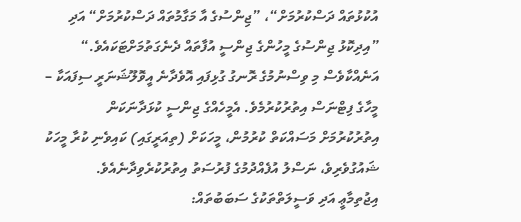އުކުޅުތައް ދަސްކުރުމަށް“، ”ޖިންސުގެ އާ މަގާމުތައް ދަސްކުރުމަށް“ އަދި ”އިދިކޮޅު ޖިންސުގެ މީހުންގެ ޖިންސީ އުފާތައް ދެނެގަތުމަށްޓަކައެވެ.“ އަނެއްކާވެސް މި ވިސްނުމުގެ ރޮނގު ގުޅިފައި އޮވެދާނެ އީވޮލޫޝަނަރީ ސިފައަކާ – މީހާގެ ފިޓްނަސް އިތުރުކުރުމެވެ. އެމީހެއްގެ ޖިންސީ ކުޅަދާނަކަން އިތުރުކުރުމަށް މަސައްކަތް ކުރުމުން، މީހަކަށް (ތިއަރީގައި) ކައިވެނި ކުރާ މީހަކު ޝައުގުވެރިވެ، ނަސްލު އުފެއްދުމުގެ ފުރުސަތު އިތުރުކުރެވިދާނެއެވެ.
އިޖުތިމާޢީ އަދި ވަސީލަތްތަކުގެ ސަބަބުތައް: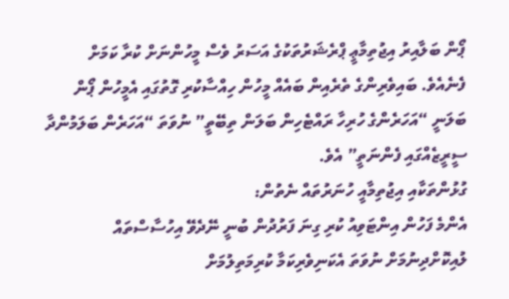ޕޯން ބަލާއިރު އިޖުތިމާޢީ ޕްރެޝަރުތަކުގެ އަސަރު ވެސް މީހުންނަށް ކުރާ ކަމަށް ފެނެއެވެ. ބައިވެރިންގެ ތެރެއިން ބައެއް މީހުން ހިއްސާކުރި ގޮތުގައި އެމީހުން ޕޯން ބަލަނީ “އަހަރެންގެ ހުރިހާ ރައްޓެހިން ބަލަން ތިބޭތީ” ނުވަތަ “އަހަރެން ބަލަމުންދާ ސީރީޒެއްގައި ފެންނަތީ” އެވެ.
ގުޅުންތަކާއި އިޖުތިމާއީ ހުނަރުތައް ނެތުން:
އެންމެ ފަހުން އިންޓަވިއު ކުރި ގިނަ ފަރުދުން ބުނީ ނޭދެވޭ އިހުސާސްތައް ލުއިކޮށްދިނުމަށް ނުވަތަ އެކަނިވެރިކަމާ ކުރިމަތިލުމަށް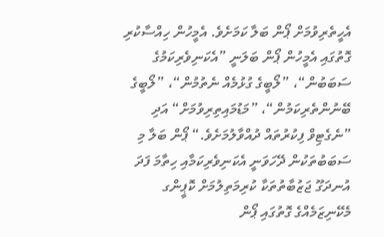އެހީތެރިވުމަށް ޕޯން ބަލާ ކަމަށެވެ. އެމީހުން ހިއްސާކުރި ގޮތުގައި އެމީހުން ޕޯން ބަލަނީ ”އެކަނިވެރިކަމުގެ ސަބަބުން“، ”ލޯބީގެ ގުޅުމެއް ނެތުމުން“، ”ލޯބީގެ ބޭނުންތެރިކަމުން“، ”މަޑުމައިތިރިވުމަށް“ އަދި ”ނެގެޓިވް ފިކުރުތައް ދުއްވާލުމަށެވެ.“ ޕޯން ބަލާ މި ސަބަބުތަކުން ދޭހަވަނީ އެކަނިވެރިކަމާއި ހިތާމަ ފަދަ އުނދަގޫ ޖަޒުބާތުތަކާ ކުރިމަތިލުމަށް ކޮޕީންގ މެކޭނިޒަމެއްގެ ގޮތުގައި ޕޯން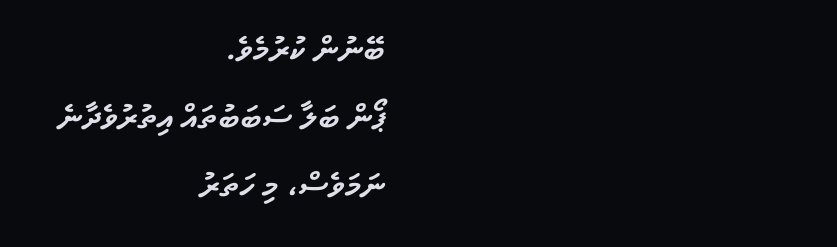ބޭނުން ކުރުމެވެ.
ޕޯން ބަލާ ސަބަބުތައް އިތުރުވެދާނެ ނަމަވެސް، މި ހަތަރު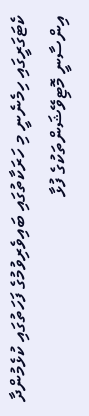ކެޓަގަރީގައި ހިމެނެނީ މި ހަރަކާތުގައި ބައިވެރިވުމުގެ ފަހަތުގައި ކުޅެމުންދާ އިންސާނީ މޮޓިވޭޝަންތަކުގެ ފުޅާ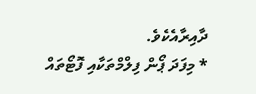ދާއިރާއެކެވެ.
* މިފަދަ ޕޯން ފިލްމްތަކާއި ފޮޓޯތައް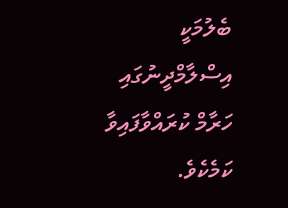ބެލުމަކީ އިސްލާމްދީނުގައި ހަރާމް ކުރައްވާފައިވާ ކަމެކެވެ.